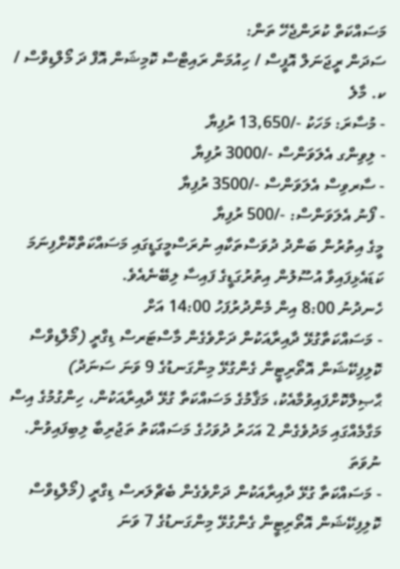މަސައްކަތް ކުރަންޖެހޭ ތަން:
ސަދަން ރީޖަނަލް އޮފީސް / ހިއުމަން ރައިޓްސް ކޮމިޝަން އޮފް ދަ މޯލްޑިވްސް / ކ. މާލެ
- މުސާރަ: މަހަކު -/13,650 ރުފިޔާ
- ލިވިންގ އެލަވަންސް -/3000 ރުފިޔާ
- ސާރވިސް އެލަވަންސް -/3500 ރުފިޔާ
- ފޯނު އެލަވަންސް: -/500 ރުފިޔާ
މީގެ އިތުރުން ބަންދު ދުވަސްތަކާއި ނުރަސްމީގަޑީގައި މަސައްކަތްކޮށްފިނަމަ ކަޑައެޅިފައިވާ އުސޫލުން އިތުރުގަޑީގެ ފައިސާ ލިބޭނެއެވެ.
ހެނދުނު 8:00 އިން މެންދުރުފަހު 14:00 އަށް
- މަސައްކަތާގުޅޭ ދާއިރާއަކުން ދަށްވެގެން މާސްޓަރސް ޑިގްރީ (މޯލްޑިވްސް ކޮލިފިކޭޝަން އޮތޯރިޓީން ގެންގުޅޭ މިންގަނޑުގެ 9 ވަނަ ސަނަދު) ޙާޞިލްކޮށްފައިވުމާއެކު، މަޤާމުގެ މަސައްކަތާ ގުޅޭ ދާއިރާއަކުން، ހިންގުމުގެ އިސް މަގާމެއްގައި މަދުވެގެން 2 އަހަރު ދުވަހުގެ މަސައްކަތު ތަޖުރިބާ ލިބިފައިވުން. ނުވަތަ
- މަސައްކަތާ ގުޅޭ ދާއިރާއަކުން ދަށްވެގެން ބެޗްލަރސް ޑިގްރީ (މޯލްޑިވްސް ކޮލިފިކޭޝަން އޮތޯރިޓީން ގެންގުޅޭ މިންގަނޑުގެ 7 ވަނަ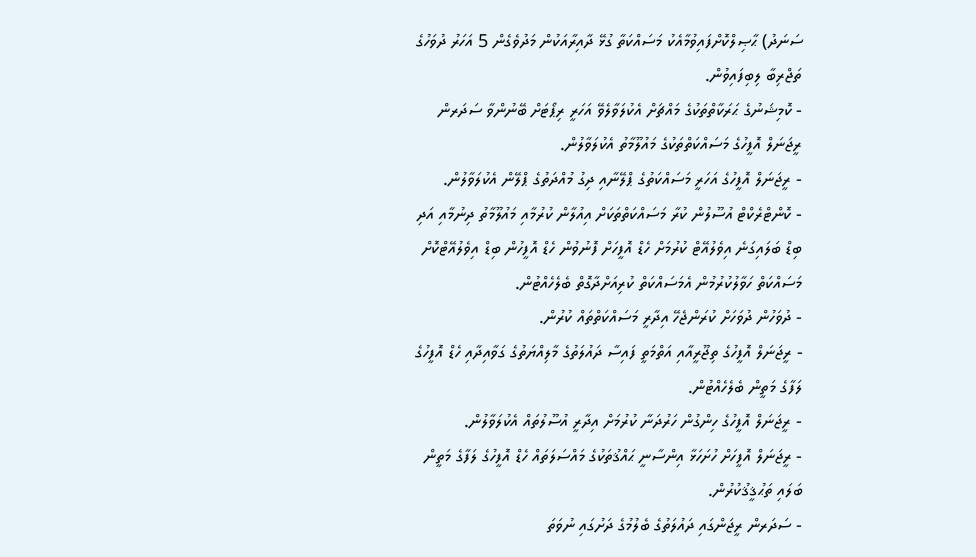ސަނަދު) ޙާޞިލްކޮށްފައިވުމާއެކު މަސައްކަތާ ގުޅޭ ދާއިރާއަކުން މަދުވެގެން 5 އަހަރު ދުވަހުގެ ތަޖްރިބާ ލިބިފައިވުން.
- ކޮމިޝަނުގެ ޙަރަކާތްތަކުގެ މައްޗަށް އެކުލަވާލެވޭ އަހަރީ ރިޕޯޓަށް ބޭނުންވާ ސަދަރން ރީޖަނަލް އޮފީހުގެ މަސައްކަތްތަކުގެ މައުލޫމާތު އެކުލަވާލުން.
- ރީޖަނަލް އޮފީހުގެ އަހަރީ މަސައްކަތުގެ ޕްލޭނާއި ދިގު މުއްދަތުގެ ޕްލޭން އެކުލަވާލުން.
- ކޮންޓްރެކްޓް އުސޫލުން ކުރާ މަސައްކަތްތަކަށް އިއުލާން ކުރުމާއި މައުލޫމާތު ދިނުމާއި އަދި ބިޑް ބަލައިގަނެ އިވެލުއޭޓް ކުރުމަށް ހެޑް އޮފީހަށް ފޮނުވުން ހެޑް އޮފީހުން ބިޑް އިވެލުއޭޓްކޮށް މަސައްކަތް ހަވާލުކުރުމުން އެމަސައްކަތް ކުރިއަށްދާގޮތް ބެލެހެއްޓުން.
- ދުވަހުން ދުވަހަށް ކުރަންޖެހޭ އިދާރީ މަސައްކަތްތައް ކުރުން.
- ރީޖަނަލް އޮފީހުގެ ތިޖޫރީއާއި އަތްމަތީ ފައިސާ ދައުލަތުގެ މާލިއްޔަތުގެ ގަވާއިދާއި ހެޑް އޮފީހުގެ ލަފާގެ މަތީން ބެލެހެއްޓުން.
- ރީޖަނަލް އޮފީހުގެ ހިންގުން ހަރުދަނާ ކުރުމަށް އިދާރީ އުސޫލުތައް އެކުލަވާލުން.
- ރީޖަނަލް އޮފީހަށް ހުށަހަޅާ އިންސާނީ ޙައްޤުތަކުގެ މައްސަލަތައް ހެޑް އޮފީހުގެ ލަފާގެ މަތީން ބަލައި ތަޙުޤީޤުކުރުން.
- ސަދަރން ރީޖަންގައި ދައުލަތުގެ ބެލުމުގެ ދަށުގައި ނުވަތަ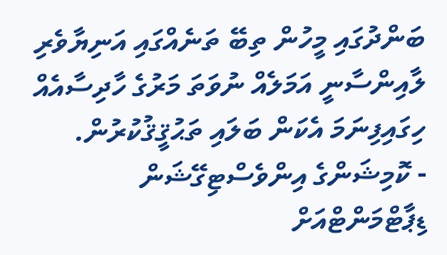ބަންދުގައި މީހުން ތިބޭ ތަނެއްގައި އަނިޔާވެރި ލާއިންސާނީ އަމަލެއް ނުވަތަ މަރުގެ ހާދިސާއެއް ހިގައިފިނަމަ އެކަން ބަލައި ތަޙުޤީޤުކުރުން.
- ކޮމިޝަންގެ އިންވެސްޓިގޭޝަން ޑިޕާޓްމަންޓްއަށް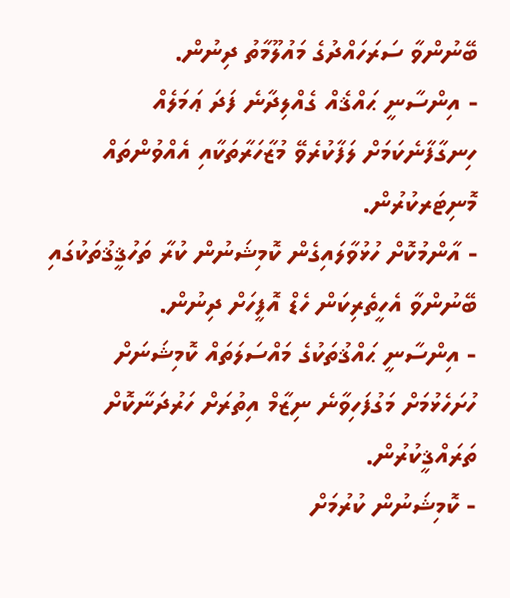ބޭނުންވާ ސަރަހައްދުގެ މައުލޫމާތު ދިނުން.
- އިންސާނީ ޙައްޤެއް ގެއްލިދާނެ ފަދަ ޢަމަލެއް ހިނގާފާނެކަމަށް ލަފާކުރެވޭ މުޒާހަރާތަކާއި އެއްވުންތައް މޮނިޓަރކުރުން.
- އާންމުކޮށް ހުޅުވާލައިގެން ކޮމިޝަނުން ކުރާ ތަހުޤީޤުތަކުގައި ބޭނުންވާ އެހީތެރިކަން ހެޑް އޮފީހަށް ދިނުން.
- އިންސާނީ ޙައްޤުތަކުގެ މައްސަލަތައް ކޮމިޝަނަށް ހުށަހެޅުމަށް މަގުފަހިވާނެ ނިޒާމް އިތުރަށް ހަރުދަނާކޮށް ތަރައްޤީކުރުން.
- ކޮމިޝަނުން ކުރުމަށް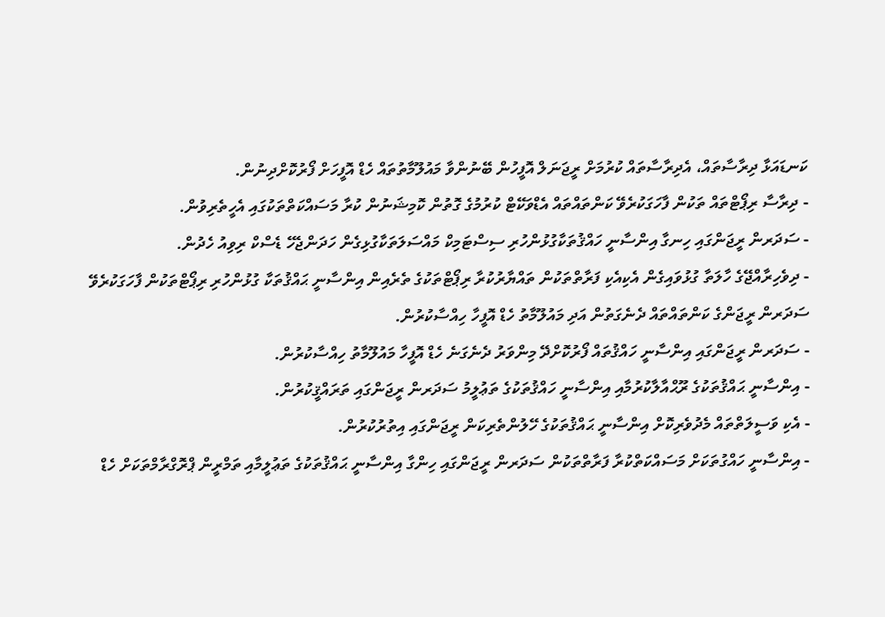ކަނޑައަޅާ ދިރާސާތައް، އެދިރާސާތައް ކުރުމަށް ރީޖަނަލް އޮފީހުން ބޭނުންވާ މައުލޫމާތުތައް ހެޑް އޮފީހަށް ފޯރުކޮށްދިނުން.
- ދިރާސާ ރިޕޯޓްތައް ތަކުން ފާހަގަކުރެވޭ ކަންތައްތައް އެޑްވަކޭޓް ކުރުމުގެ ގޮތުން ކޮމިޝަނުން ކުރާ މަސައްކަތްތަކުގައި އެހީތެރިވުން.
- ސަދަރން ރީޖަންގައި ހިނގާ އިންސާނީ ހައްޤުތަކާގުޅުންހުރި ސިސްޓަމިކް މައްސަލަތަކާގުޅިގެން ހަދަންޖެހޭ ޑެސްކް ރިވިއު ހެދުން.
- ދިވެހިރާއްޖޭގެ ހާލަތާ ގުޅުވައިގެން އެކިއެކި ފަރާތްތަކުން ތައްޔާރުކުރާ ރިޕޯޓްތަކުގެ ތެރެއިން އިންސާނީ ޙައްޤުތަކާ ގުޅުންހުރި ރިޕޯޓްތަކުން ފާހަގަކުރެވޭ ސަދަރން ރީޖަންގެ ކަންތައްތައް ދެނެގަތުން އަދި މައުލޫމާތު ހެޑް އޮފީހާ ހިއްސާކުރުން.
- ސަދަރން ރީޖަންގައި އިންސާނީ ހައްޤުތައް ފޯރުކޮށްދޭ މިންވަރު ދެނެގަނެ ހެޑް އޮފީހާ މައުލޫމާތު ހިއްސާކުރުން.
- އިންސާނީ ޙައްޤުތަކުގެ ރޫޙްއާލާކުރުމާއި އިންސާނީ ހައްޤުތަކުގެ ތަޢުލީމު ސަދަރން ރީޖަންގައި ތަރައްޤީކުރުން.
- އެކި ވަސީލަތްތައް މެދުވެރިކޮށް އިންސާނީ ޙައްޤުތަކުގެ ހޭލުންތެރިކަން ރީޖަންގައި އިތުރުކުރުން.
- އިންސާނީ ހައްގުތަކަށް މަސައްކަތްކުރާ ފަރާތްތަކުން ސަދަރން ރީޖަންގައި ހިންގާ އިންސާނީ ޙައްޤުތަކުގެ ތަޢުލީމާއި ތަމްރީން ޕްރޮގްރާމްތަކަށް ހެޑް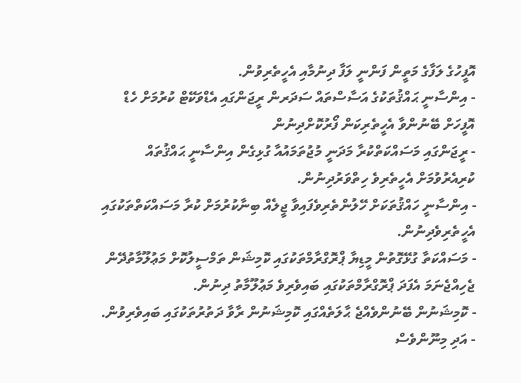އޮފީހުގެ ލަފާގެ މަތީން ފަންނީ ލަފާ ދިނުމާއި އެހީތެރިވުން.
- އިންސާނީ ޙައްޤުތަކުގެ އަސާސްތައް ސަދަރން ރީޖަންގައި އެޑްވަކޭޓް ކުރުމަށް ހެޑް އޮފީހަށް ބޭނުންވާ އެހީތެރިކަން ފޯރުކޮށްދިނުން
- ރީޖަންގައި މަސައްކަތްކުރާ މަދަނީ މުޖުތަމައުއާ ގުޅިގެން އިންސާނީ ޙައްޤުތައް ކުރިއެރުވުމަށް އެހީތެރިވެ ހިތްވަރުދިނުން.
- އިންސާނީ ހައްޤުތަކަށް ހޭލުންތެރިވެފައިވާ ޖީލެއް ބިނާކުރުމަށް ކުރާ މަސައްކަތްތަކުގައި އެހީތެރިވެދިނުން.
- މަސައްކަތާ ގުޅޭގޮތުން މީޑިޔާ ޕްރޮގްރާމްތަކުގައި ކޮމިޝަން ތަމްސީލުކޮށް މަޢުލޫމާތުދޭން ޖެހިއްޖެނަމަ އެފަދަ ޕްރޮގްރާމްތަކުގައި ބައިވެރިވެ މަޢުލޫމާތު ދިނުން.
- ކޮމިޝަނުން ބޭނުންވެއްޖެ ޙާލަތެއްގައި ކޮމިޝަނުން ރާވާ ދަތުރުތަކުގައި ބައިވެރިވުން.
- އަދި މިނޫންވެސް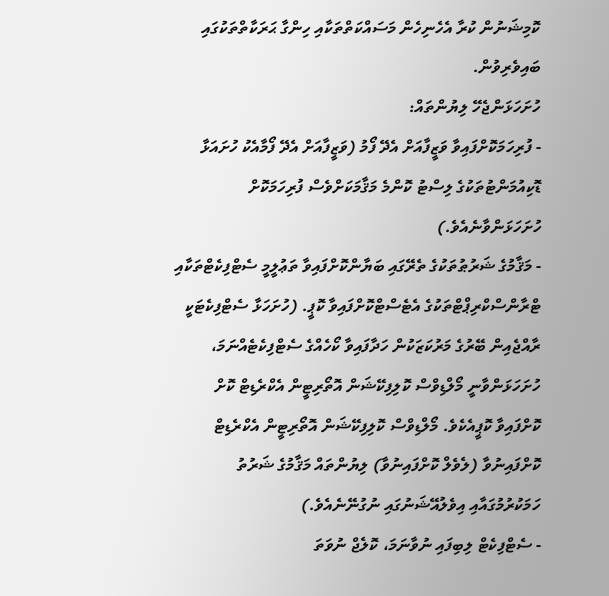ކޮމިޝަނުން ކުރާ އެހެނިހެން މަސައްކަތްތަކާއި ހިންގާ ޙަރަކާތްތަކުގައި ބައިވެރިވުން.
ހުށަހަޅަންޖެހޭ ލިޔުންތައް:
- ފުރިހަމަކޮށްފައިވާ ވަޒީފާއަށް އެދޭ ފޯމު (ވަޒީފާއަށް އެދޭ ފޯމާއެކު ހުށައަޅާ ޑޮކިއުމަންޓުތަކުގެ ލިސްޓު ކޮންމެ މަޤާމަކަށްވެސް ފުރިހަމަކޮށް ހުށަހަޅަންވާނެއެވެ.)
- މަޤާމުގެ ޝަރުޠުތަކުގެ ތެރޭގައި ބަޔާންކޮށްފައިވާ ތަޢުލީމީ ސެޓްފިކެޓްތަކާއި ޓްރާންސްކްރިޕްޓްތަކުގެ އެޓެސްޓްކޮށްފައިވާ ކޮޕީ. (ހުށަހަޅާ ސެޓްފިކެޓަކީ ރާއްޖެއިން ބޭރުގެ މަރުކަޒަކުން ހަދާފައިވާ ކޯހެއްގެ ސެޓްފިކެޓެއްނަމަ، ހުށަހަޅަންވާނީ މޯލްޑިވްސް ކޮލިފިކޭޝަން އޮތޯރިޓީން އެކްރެޑިޓް ކޮށް ކޮށްފައިވާ ކޮޕީއެކެވެ. މޯލްޑިވްސް ކޮލިފިކޭޝަން އޮތޯރިޓީން އެކްރެޑިޓް ކޮށްފައިނުވާ (ލެވެލް ކޮށްފައިނުވާ) ލިޔުންތައް މަޤާމުގެ ޝަރުތު ހަމަކުރުމުގައާއި އިވެލުއޭޝަނުގައި ނުގުނޭނެއެވެ.)
- ސެޓްފިކެޓް ލިބިފައި ނުވާނަމަ، ކޮލެޖް ނުވަތަ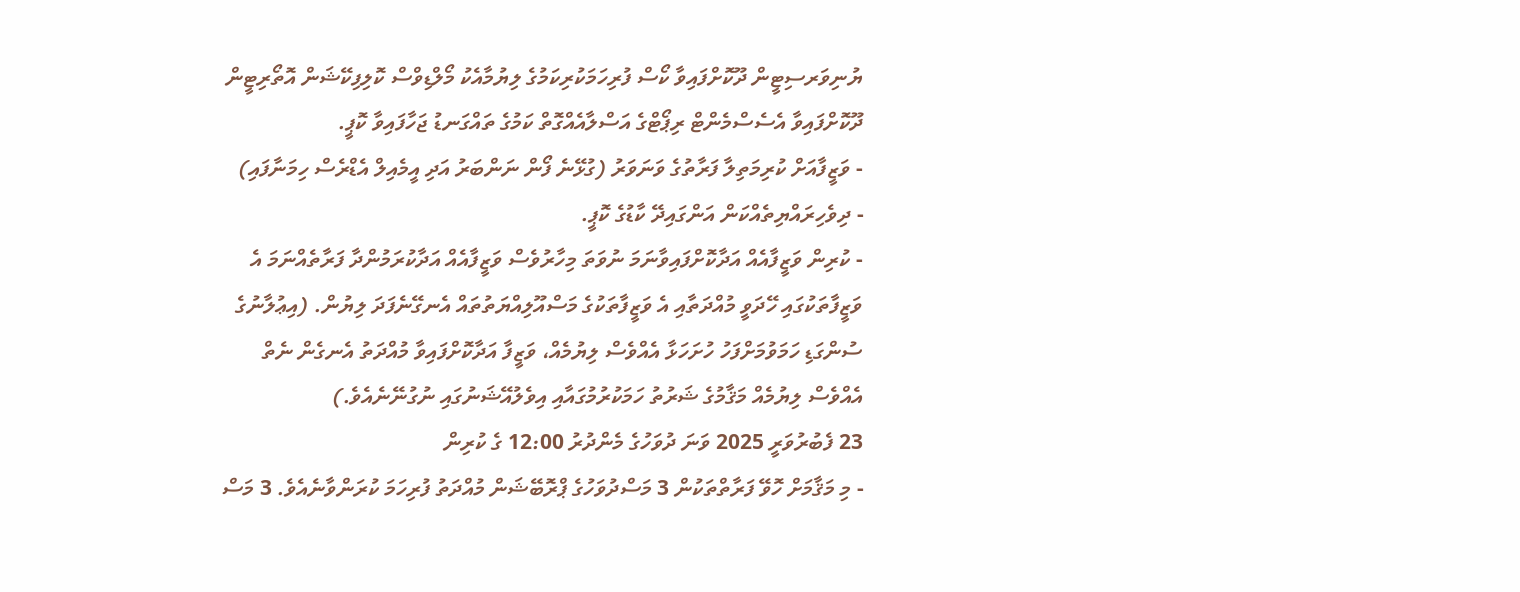ޔުނިވަރސިޓީން ދޫކޮށްފައިވާ ކޯސް ފުރިހަމަކުރިކަމުގެ ލިޔުމާއެކު މޯލްޑިވްސް ކޮލިފިކޭޝަން އޮތޯރިޓީން ދޫކޮށްފައިވާ އެސެސްމެންޓް ރިޕޯޓްގެ އަސްލާއެއްގޮތް ކަމުގެ ތައްގަނޑު ޖަހާފައިވާ ކޮޕީ.
- ވަޒީފާއަށް ކުރިމަތިލާ ފަރާތުގެ ވަނަވަރު (ގުޅޭނެ ފޯން ނަންބަރު އަދި އީމެއިލް އެޑްރެސް ހިމަނާފައި)
- ދިވެހިރައްޔިތެއްކަން އަންގައިދޭ ކާޑުގެ ކޮޕީ.
- ކުރިން ވަޒީފާއެއް އަދާކޮށްފައިވާނަމަ ނުވަތަ މިހާރުވެސް ވަޒީފާއެއް އަދާކުރަމުންދާ ފަރާތެއްނަމަ އެ ވަޒީފާތަކުގައި ހޭދަވީ މުއްދަތާއި އެ ވަޒީފާތަކުގެ މަސްއޫލިއްޔަތުތައް އެނގޭނެފަދަ ލިޔުން. (އިޢުލާނުގެ ސުންގަޑި ހަމަވުމަށްފަހު ހުށަހަޅާ އެއްވެސް ލިޔުމެއް، ވަޒީފާ އަދާކޮށްފައިވާ މުއްދަތު އެނގެން ނެތް އެއްވެސް ލިޔުމެއް މަޤާމުގެ ޝަރުތު ހަމަކުރުމުގައާއި އިވެލުއޭޝަނުގައި ނުގުނޭނެއެވެ.)
23 ފެބުރުވަރީ 2025 ވަނަ ދުވަހުގެ މެންދުރު 12:00 ގެ ކުރިން
- މި މަޤާމަށް ހޮވޭ ފަރާތްތަކުން 3 މަސްދުވަހުގެ ޕްރޮބޭޝަން މުއްދަތު ފުރިހަމަ ކުރަންވާނެއެވެ. 3 މަސް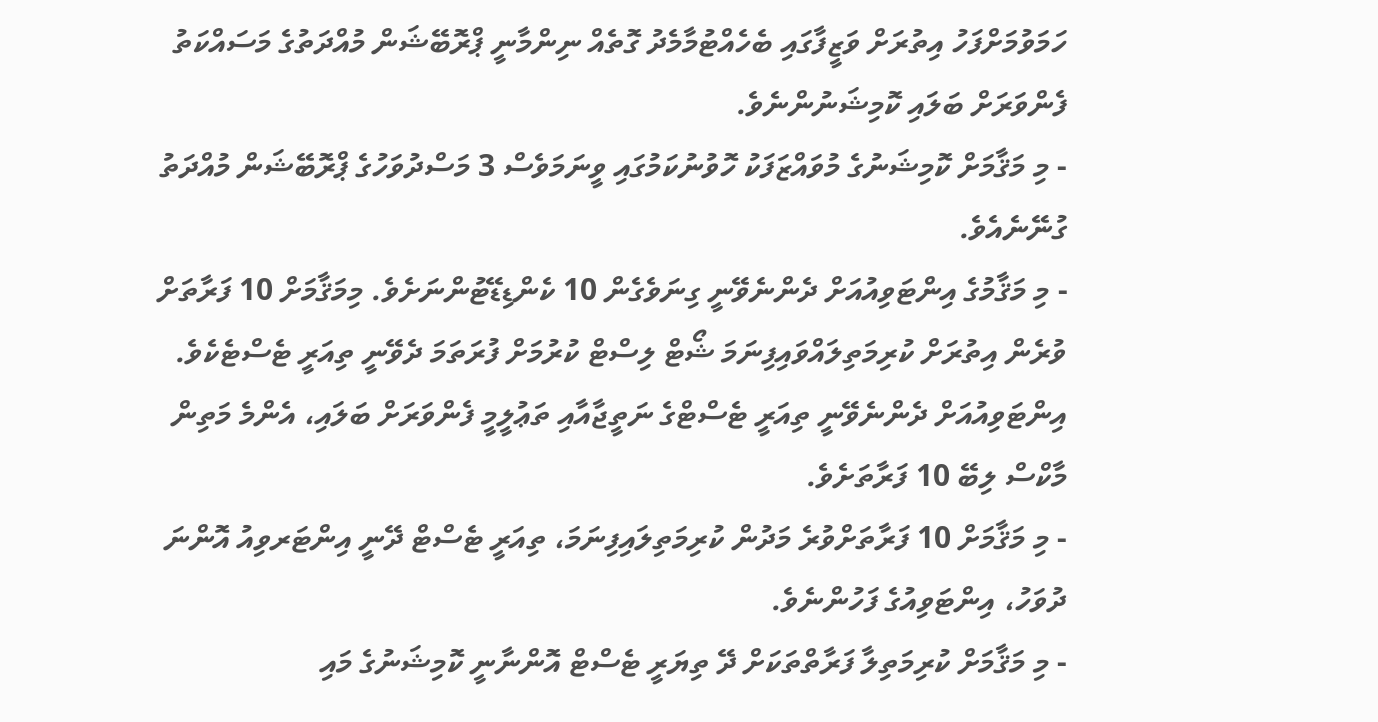ހަމަވުމަށްފަހު އިތުރަށް ވަޒީފާގައި ބެހެއްޓުމާމެދު ގޮތެއް ނިންމާނީ ޕްރޮބޭޝަން މުއްދަތުގެ މަސައްކަތު ފެންވަރަށް ބަލައި ކޮމިޝަނުންނެވެ.
- މި މަޤާމަށް ކޮމިޝަނުގެ މުވައްޒަފަކު ހޮވުނުކަމުގައި ވީނަމަވެސް 3 މަސްދުވަހުގެ ޕްރޮބޭޝަން މުއްދަތު ގުނޭނެއެވެ.
- މި މަޤާމުގެ އިންޓަވިއުއަށް ދެންނެވޭނީ ގިނަވެގެން 10 ކެންޑިޑޭޓުންނަށެވެ. މިމަޤާމަށް 10 ފަރާތަށް ވުރެން އިތުރަށް ކުރިމަތިލައްވައިފިނަމަ ޝޯޓް ލިސްޓް ކުރުމަށް ފުރަތަމަ ދެވޭނީ ތިއަރީ ޓެސްޓެކެވެ. އިންޓަވިއުއަށް ދެންނެވޭނީ ތިއަރީ ޓެސްޓްގެ ނަތީޖާއާއި ތަޢުލީމީ ފެންވަރަށް ބަލައި، އެންމެ މަތިން މާކްސް ލިބޭ 10 ފަރާތަށެވެ.
- މި މަޤާމަށް 10 ފަރާތަށްވުރެ މަދުން ކުރިމަތިލައިފިނަމަ، ތިއަރީ ޓެސްޓް ދޭނީ އިންޓަރވިއު އޮންނަ ދުވަހު، އިންޓަވިއުގެ ފަހުންނެވެ.
- މި މަޤާމަށް ކުރިމަތިލާ ފަރާތްތަކަށް ދޭ ތިޔަރީ ޓެސްޓް އޮންނާނީ ކޮމިޝަނުގެ މައި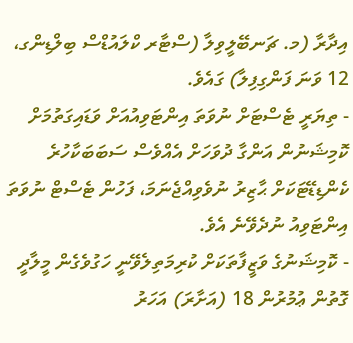އިދާރާ (މ. ޗަނބޭލީވިލާ (ސްޓާރ ކްލައުޑްސް ބިލްޑިންގ، 12 ވަނަ ފަންގިފިލާ) ގައެވެ.
- ތިޔަރީ ޓެސްޓަށް ނުވަތަ އިންޓަވިއުއަށް ވަޑައިގަތުމަށް ކޮމިޝަނުން އަންގާ ދުވަހަށް އެއްވެސް ސަބަބަކާހުރެ ކެންޑިޑޭޓަކަށް ޙާޒިރު ނުވެވިއްޖެނަމަ، ފަހުން ޓެސްޓް ނުވަތަ އިންޓަވިއު ނުދެވޭނެ އެވެ.
- ކޮމިޝަނުގެ ވަޒީފާތަކަށް ކުރިމަތިލެވޭނީ ހަގުވެގެން މީލާދީ ގޮތުން ޢުމުރުން 18 (އަށާރަ) އަހަރު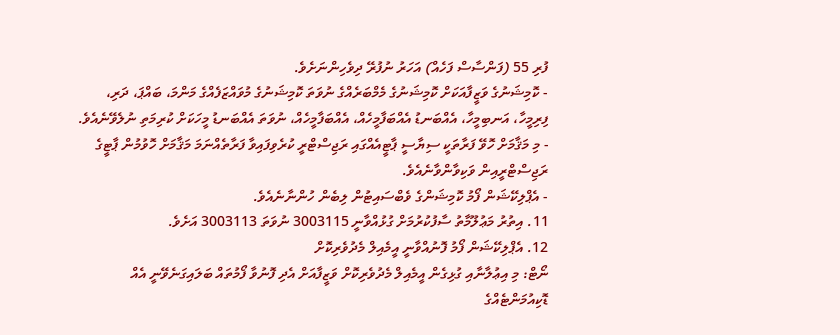ފުރި 55 (ފަންސާސް ފަހެއް) އަހަރު ނުފުރޭ ދިވެހިންނަށެވެ.
- ކޮމިޝަނުގެ ވަޒީފާއަކަށް ކޮމިޝަނުގެ މެމްބަރެއްގެ ނުވަތަ ކޮމިޝަނުގެ މުވައްޒަފެއްގެ މަންމަ، ބައްޕަ، ދަރި، ފިރިމީހާ، އަނބިމީހާ، އެއްބަނޑު އެއްބަފާމީހެއް، އެއްބަފާމީހެއް، ނުވަތަ އެއްބަނޑު މީހަކަށް ކުރިމަތި ނުލެވޭނެއެވެ.
- މި މަޤާމަށް ހޮވޭ ފަރާތަކީ ސިޔާސީ ޕާޓީއެއްގައި ރަޖިސްޓްރީ ކުރެވިފައިވާ ފަރާތެއްނަމަ މަޤާމަށް ހޮވުމުން ޕާޓީގެ ރަޖިސްޓްރީއިން ވަކިވާންވާނެއެވެ.
- އެޕްލިކޭޝަން ފޯމު ކޮމިޝަންގެ ވެބްސައިޓުން ލިބެން ހުންނާނެއެވެ.
11. އިތުރު މަޢުލޫމާތު ސާފުކުރުމަށް ގުޅުއްވާނީ 3003115 ނުވަތަ 3003113 އަށެވެ.
12. އެޕްލިކޭޝަން ފޯމު ފޮނުއްވާނީ އީމެއިލް މެދުވެރިކޮށް
ނޯޓް: މި އިޢުލާނާއި ގުޅިގެން އީމެއިލް މެދުވެރިކޮށް ވަޒީފާއަށް އެދި ފޮނުވާ ފޯމުތައް ބަލައިގަނެވޭނީ އެއް ޑޮކިއުމަންޓެއްގެ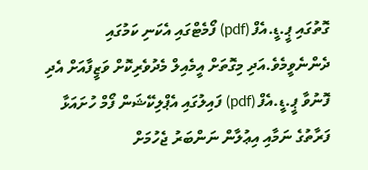ގޮތުގައި ޕީ.ޑީ.އެފް (pdf) ފޯމެޓްގައި އެކަނި ކަމުގައި ދެންނެވީމެވެ.އަދި މިގޮތަށް އީމެއިލް މެދުވެރިކޮށް ވަޒީފާއަށް އެދި ފޮނުވާ ޕީ.ޑީ.އެފް (pdf) ފައިލުގައި އެޕްލިކޭޝަން ފޯމް ހުށައަޅާ ފަރާތުގެ ނަމާއި އިޢުލާން ނަންބަރު ޖެހުމަށް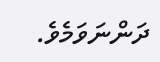ދަންނަވަމެވެ.